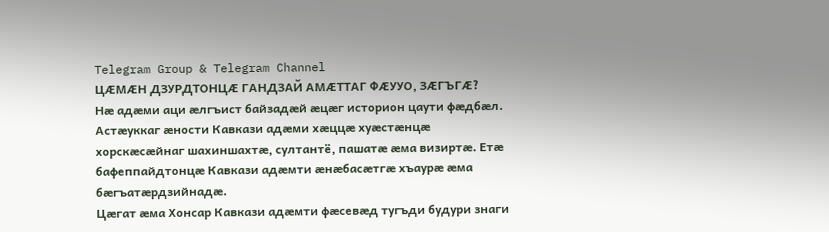Telegram Group & Telegram Channel
ЦӔМӔН ДЗУРДТОНЦӔ ГАНДЗАЙ АМӔТТАГ ФӔУУО, ЗӔГЪГӔ?
Нӕ адӕми аци ӕлгъист байзадӕй ӕцӕг историон цаути фӕдбӕл. Астӕуккаг ӕности Кавкази адӕми хӕццӕ хуӕстӕнцӕ хорскӕсӕйнаг шахиншахтӕ, султантё, пашатӕ ӕма визиртӕ. Етӕ бафеппайдтонцӕ Кавкази адӕмти ӕнӕбасӕтгӕ хъаурӕ ӕма бӕгъатӕрдзийнадӕ.
Цӕгат ӕма Хонсар Кавкази адӕмти фӕсевӕд тугъди будури знаги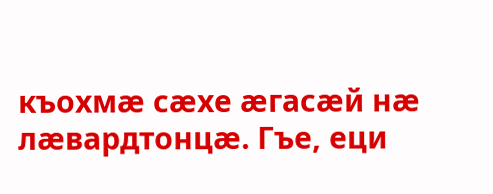къохмӕ сӕхе ӕгасӕй нӕ лӕвардтонцӕ. Гъе, еци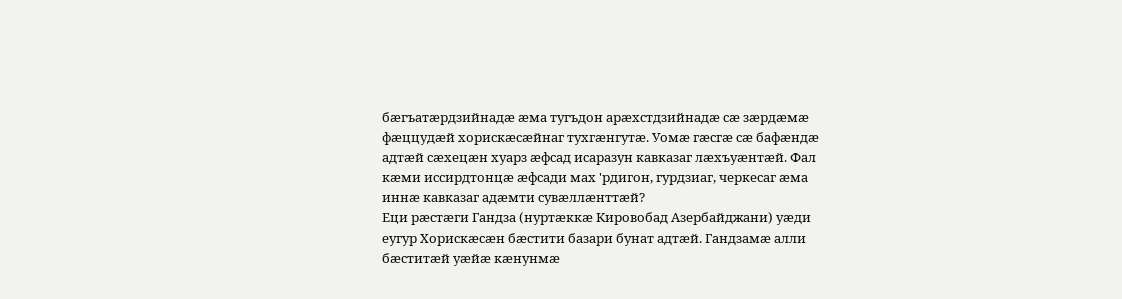бӕгъатӕрдзийнадӕ ӕма тугъдон арӕхстдзийнадӕ сӕ зӕрдӕмӕ фӕццудӕй хорискӕсӕйнаг тухгӕнгутӕ. Уомӕ гӕсгӕ сӕ бафӕндӕ адтӕй сӕхецӕн хуарз ӕфсад исаразун кавказаг лӕхъуӕнтӕй. Фал кӕми иссирдтонцӕ ӕфсади мах 'рдигон, гурдзиаг, черкесаг ӕма иннӕ кавказаг адӕмти сувӕллӕнттӕй?
Еци рӕстӕги Гандза (нуртӕккӕ Кировобад Азербайджани) уӕди еугур Хорискӕсӕн бӕстити базари бунат адтӕй. Гандзамӕ алли бӕститӕй уӕйӕ кӕнунмӕ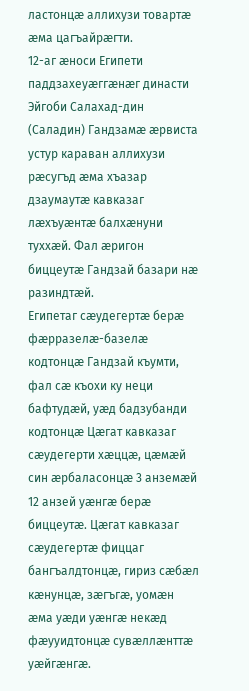ластонцӕ аллихузи товартӕ ӕма цагъайрӕгти.
12-аг ӕноси Египети паддзахеуӕггӕнӕг династи Эйгоби Салахад-дин (Саладин) Гандзамӕ ӕрвиста устур караван аллихузи рӕсугъд ӕма хъазар дзаумаутӕ кавказаг лӕхъуӕнтӕ балхӕнуни туххӕй. Фал ӕригон биццеутӕ Гандзай базари нӕ разиндтӕй.
Египетаг сӕудегертӕ берӕ фӕрразелӕ-базелӕ кодтонцӕ Гандзай къумти, фал сӕ къохи ку неци бафтудӕй, уӕд бадзубанди кодтонцӕ Цӕгат кавказаг сӕудегерти хӕццӕ, цӕмӕй син ӕрбаласонцӕ 3 анземӕй 12 анзей уӕнгӕ берӕ биццеутӕ. Цӕгат кавказаг сӕудегертӕ фиццаг бангъалдтонцӕ, гириз сӕбӕл кӕнунцӕ, зӕгъгӕ, уомӕн ӕма уӕди уӕнгӕ некӕд фӕууидтонцӕ сувӕллӕнттӕ уӕйгӕнгӕ.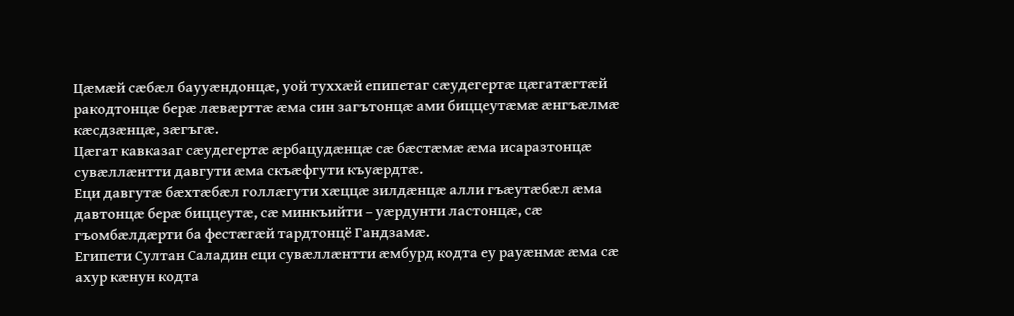Цӕмӕй сӕбӕл баууӕндонцӕ, уой туххӕй епипетаг сӕудегертӕ цӕгатӕгтӕй ракодтонцӕ берӕ лӕвӕрттӕ ӕма син загътонцӕ ами биццеутӕмӕ ӕнгъӕлмӕ кӕсдзӕнцӕ, зӕгъгӕ.
Цӕгат кавказаг сӕудегертӕ ӕрбацудӕнцӕ сӕ бӕстӕмӕ ӕма исаразтонцӕ сувӕллӕнтти давгути ӕма скъӕфгути къуӕрдтӕ.
Еци давгутӕ бӕхтӕбӕл голлӕгути хӕццӕ зилдӕнцӕ алли гъӕутӕбӕл ӕма давтонцӕ берӕ биццеутӕ, сӕ минкъийти – уӕрдунти ластонцӕ, сӕ гъомбӕлдӕрти ба фестӕгӕй тардтонцё Гандзамӕ.
Египети Султан Саладин еци сувӕллӕнтти ӕмбурд кодта еу рауӕнмӕ ӕма сӕ ахур кӕнун кодта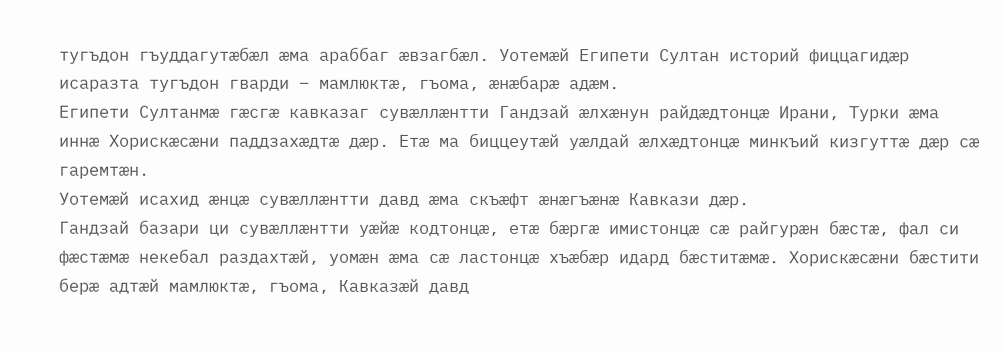тугъдон гъуддагутӕбӕл ӕма араббаг ӕвзагбӕл. Уотемӕй Египети Султан историй фиццагидӕр исаразта тугъдон гварди – мамлюктӕ, гъома, ӕнӕбарӕ адӕм.
Египети Султанмӕ гӕсгӕ кавказаг сувӕллӕнтти Гандзай ӕлхӕнун райдӕдтонцӕ Ирани, Турки ӕма иннӕ Хорискӕсӕни паддзахӕдтӕ дӕр. Етӕ ма биццеутӕй уӕлдай ӕлхӕдтонцӕ минкъий кизгуттӕ дӕр сӕ гаремтӕн.
Уотемӕй исахид ӕнцӕ сувӕллӕнтти давд ӕма скъӕфт ӕнӕгъӕнӕ Кавкази дӕр.
Гандзай базари ци сувӕллӕнтти уӕйӕ кодтонцӕ, етӕ бӕргӕ имистонцӕ сӕ райгурӕн бӕстӕ, фал си фӕстӕмӕ некебал раздахтӕй, уомӕн ӕма сӕ ластонцӕ хъӕбӕр идард бӕститӕмӕ. Хорискӕсӕни бӕстити берӕ адтӕй мамлюктӕ, гъома, Кавказӕй давд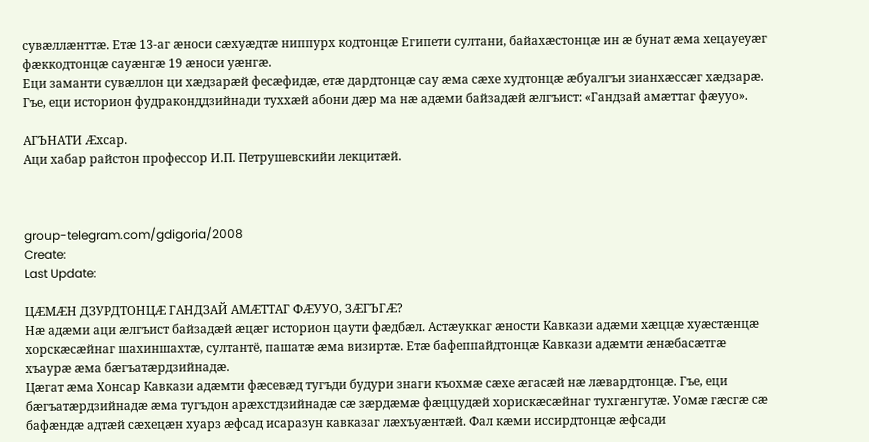сувӕллӕнттӕ. Етӕ 13-аг ӕноси сӕхуӕдтӕ ниппурх кодтонцӕ Египети султани, байахӕстонцӕ ин ӕ бунат ӕма хецауеуӕг фӕккодтонцӕ сауӕнгӕ 19 ӕноси уӕнгӕ.
Еци заманти сувӕллон ци хӕдзарӕй фесӕфидӕ, етӕ дардтонцӕ сау ӕма сӕхе худтонцӕ ӕбуалгъи зианхӕссӕг хӕдзарӕ. Гъе, еци историон фудраконддзийнади туххӕй абони дӕр ма нӕ адӕми байзадӕй ӕлгъист: «Гандзай амӕттаг фӕууо».

АГЪНАТИ Ӕхсар.
Аци хабар райстон профессор И.П. Петрушевскийи лекцитӕй.



group-telegram.com/gdigoria/2008
Create:
Last Update:

ЦӔМӔН ДЗУРДТОНЦӔ ГАНДЗАЙ АМӔТТАГ ФӔУУО, ЗӔГЪГӔ?
Нӕ адӕми аци ӕлгъист байзадӕй ӕцӕг историон цаути фӕдбӕл. Астӕуккаг ӕности Кавкази адӕми хӕццӕ хуӕстӕнцӕ хорскӕсӕйнаг шахиншахтӕ, султантё, пашатӕ ӕма визиртӕ. Етӕ бафеппайдтонцӕ Кавкази адӕмти ӕнӕбасӕтгӕ хъаурӕ ӕма бӕгъатӕрдзийнадӕ.
Цӕгат ӕма Хонсар Кавкази адӕмти фӕсевӕд тугъди будури знаги къохмӕ сӕхе ӕгасӕй нӕ лӕвардтонцӕ. Гъе, еци бӕгъатӕрдзийнадӕ ӕма тугъдон арӕхстдзийнадӕ сӕ зӕрдӕмӕ фӕццудӕй хорискӕсӕйнаг тухгӕнгутӕ. Уомӕ гӕсгӕ сӕ бафӕндӕ адтӕй сӕхецӕн хуарз ӕфсад исаразун кавказаг лӕхъуӕнтӕй. Фал кӕми иссирдтонцӕ ӕфсади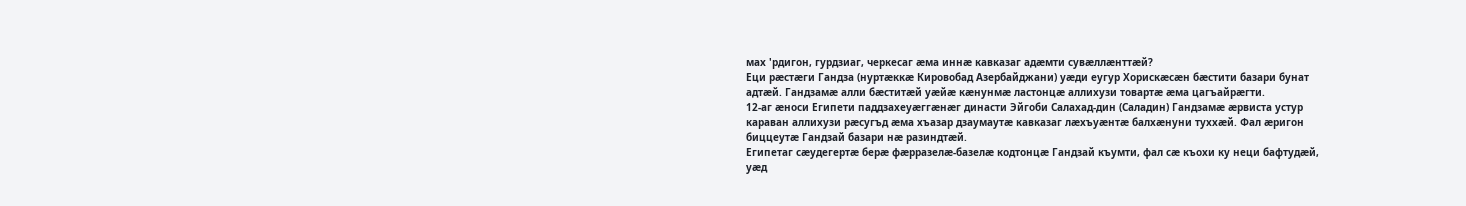мах 'рдигон, гурдзиаг, черкесаг ӕма иннӕ кавказаг адӕмти сувӕллӕнттӕй?
Еци рӕстӕги Гандза (нуртӕккӕ Кировобад Азербайджани) уӕди еугур Хорискӕсӕн бӕстити базари бунат адтӕй. Гандзамӕ алли бӕститӕй уӕйӕ кӕнунмӕ ластонцӕ аллихузи товартӕ ӕма цагъайрӕгти.
12-аг ӕноси Египети паддзахеуӕггӕнӕг династи Эйгоби Салахад-дин (Саладин) Гандзамӕ ӕрвиста устур караван аллихузи рӕсугъд ӕма хъазар дзаумаутӕ кавказаг лӕхъуӕнтӕ балхӕнуни туххӕй. Фал ӕригон биццеутӕ Гандзай базари нӕ разиндтӕй.
Египетаг сӕудегертӕ берӕ фӕрразелӕ-базелӕ кодтонцӕ Гандзай къумти, фал сӕ къохи ку неци бафтудӕй, уӕд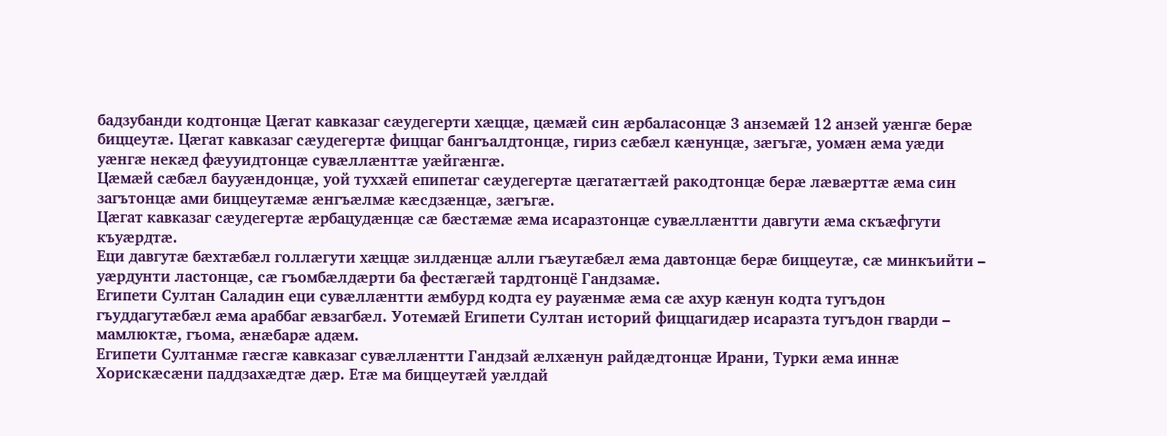бадзубанди кодтонцӕ Цӕгат кавказаг сӕудегерти хӕццӕ, цӕмӕй син ӕрбаласонцӕ 3 анземӕй 12 анзей уӕнгӕ берӕ биццеутӕ. Цӕгат кавказаг сӕудегертӕ фиццаг бангъалдтонцӕ, гириз сӕбӕл кӕнунцӕ, зӕгъгӕ, уомӕн ӕма уӕди уӕнгӕ некӕд фӕууидтонцӕ сувӕллӕнттӕ уӕйгӕнгӕ.
Цӕмӕй сӕбӕл баууӕндонцӕ, уой туххӕй епипетаг сӕудегертӕ цӕгатӕгтӕй ракодтонцӕ берӕ лӕвӕрттӕ ӕма син загътонцӕ ами биццеутӕмӕ ӕнгъӕлмӕ кӕсдзӕнцӕ, зӕгъгӕ.
Цӕгат кавказаг сӕудегертӕ ӕрбацудӕнцӕ сӕ бӕстӕмӕ ӕма исаразтонцӕ сувӕллӕнтти давгути ӕма скъӕфгути къуӕрдтӕ.
Еци давгутӕ бӕхтӕбӕл голлӕгути хӕццӕ зилдӕнцӕ алли гъӕутӕбӕл ӕма давтонцӕ берӕ биццеутӕ, сӕ минкъийти – уӕрдунти ластонцӕ, сӕ гъомбӕлдӕрти ба фестӕгӕй тардтонцё Гандзамӕ.
Египети Султан Саладин еци сувӕллӕнтти ӕмбурд кодта еу рауӕнмӕ ӕма сӕ ахур кӕнун кодта тугъдон гъуддагутӕбӕл ӕма араббаг ӕвзагбӕл. Уотемӕй Египети Султан историй фиццагидӕр исаразта тугъдон гварди – мамлюктӕ, гъома, ӕнӕбарӕ адӕм.
Египети Султанмӕ гӕсгӕ кавказаг сувӕллӕнтти Гандзай ӕлхӕнун райдӕдтонцӕ Ирани, Турки ӕма иннӕ Хорискӕсӕни паддзахӕдтӕ дӕр. Етӕ ма биццеутӕй уӕлдай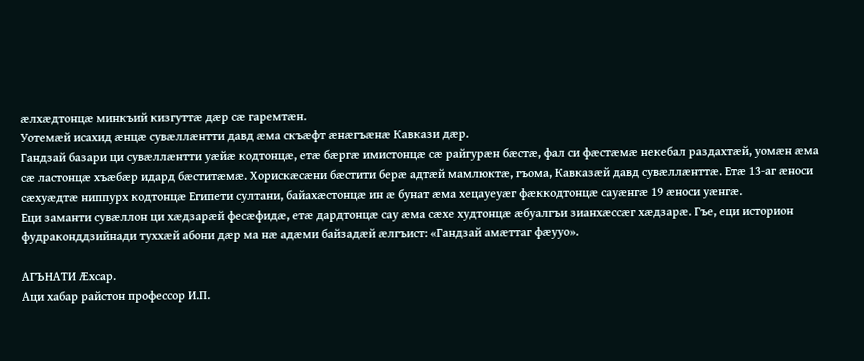ӕлхӕдтонцӕ минкъий кизгуттӕ дӕр сӕ гаремтӕн.
Уотемӕй исахид ӕнцӕ сувӕллӕнтти давд ӕма скъӕфт ӕнӕгъӕнӕ Кавкази дӕр.
Гандзай базари ци сувӕллӕнтти уӕйӕ кодтонцӕ, етӕ бӕргӕ имистонцӕ сӕ райгурӕн бӕстӕ, фал си фӕстӕмӕ некебал раздахтӕй, уомӕн ӕма сӕ ластонцӕ хъӕбӕр идард бӕститӕмӕ. Хорискӕсӕни бӕстити берӕ адтӕй мамлюктӕ, гъома, Кавказӕй давд сувӕллӕнттӕ. Етӕ 13-аг ӕноси сӕхуӕдтӕ ниппурх кодтонцӕ Египети султани, байахӕстонцӕ ин ӕ бунат ӕма хецауеуӕг фӕккодтонцӕ сауӕнгӕ 19 ӕноси уӕнгӕ.
Еци заманти сувӕллон ци хӕдзарӕй фесӕфидӕ, етӕ дардтонцӕ сау ӕма сӕхе худтонцӕ ӕбуалгъи зианхӕссӕг хӕдзарӕ. Гъе, еци историон фудраконддзийнади туххӕй абони дӕр ма нӕ адӕми байзадӕй ӕлгъист: «Гандзай амӕттаг фӕууо».

АГЪНАТИ Ӕхсар.
Аци хабар райстон профессор И.П.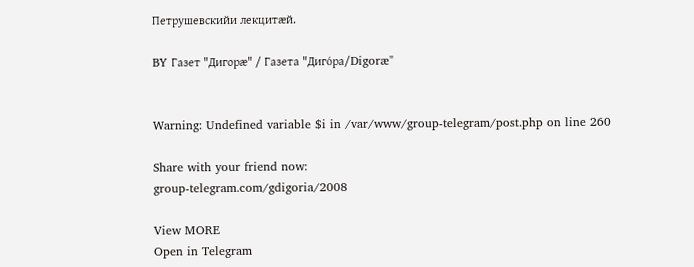Петрушевскийи лекцитӕй.

BY Газет "Дигорæ" / Газета "Дигόра/Digoræ"


Warning: Undefined variable $i in /var/www/group-telegram/post.php on line 260

Share with your friend now:
group-telegram.com/gdigoria/2008

View MORE
Open in Telegram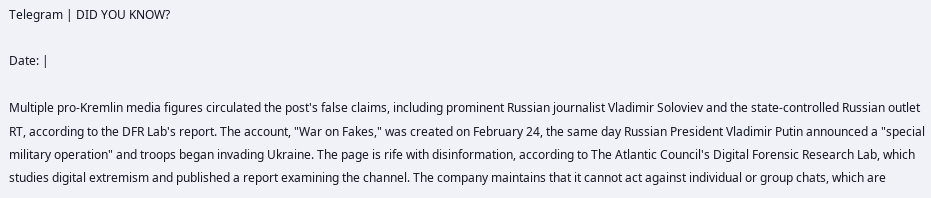Telegram | DID YOU KNOW?

Date: |

Multiple pro-Kremlin media figures circulated the post's false claims, including prominent Russian journalist Vladimir Soloviev and the state-controlled Russian outlet RT, according to the DFR Lab's report. The account, "War on Fakes," was created on February 24, the same day Russian President Vladimir Putin announced a "special military operation" and troops began invading Ukraine. The page is rife with disinformation, according to The Atlantic Council's Digital Forensic Research Lab, which studies digital extremism and published a report examining the channel. The company maintains that it cannot act against individual or group chats, which are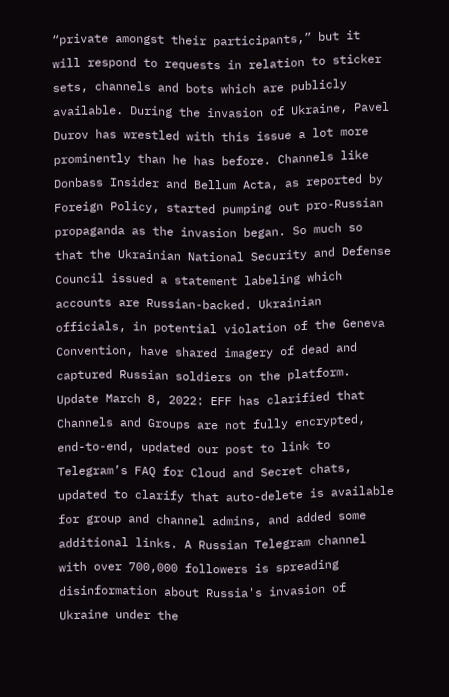“private amongst their participants,” but it will respond to requests in relation to sticker sets, channels and bots which are publicly available. During the invasion of Ukraine, Pavel Durov has wrestled with this issue a lot more prominently than he has before. Channels like Donbass Insider and Bellum Acta, as reported by Foreign Policy, started pumping out pro-Russian propaganda as the invasion began. So much so that the Ukrainian National Security and Defense Council issued a statement labeling which accounts are Russian-backed. Ukrainian officials, in potential violation of the Geneva Convention, have shared imagery of dead and captured Russian soldiers on the platform. Update March 8, 2022: EFF has clarified that Channels and Groups are not fully encrypted, end-to-end, updated our post to link to Telegram’s FAQ for Cloud and Secret chats, updated to clarify that auto-delete is available for group and channel admins, and added some additional links. A Russian Telegram channel with over 700,000 followers is spreading disinformation about Russia's invasion of Ukraine under the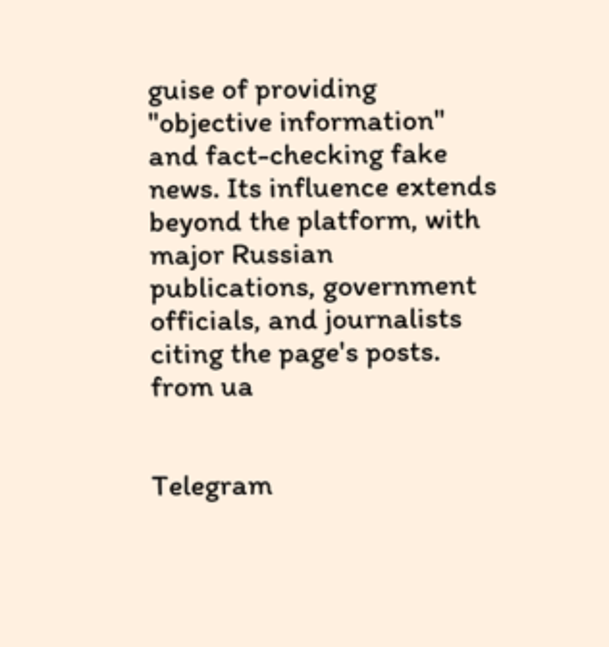guise of providing "objective information" and fact-checking fake news. Its influence extends beyond the platform, with major Russian publications, government officials, and journalists citing the page's posts.
from ua


Telegram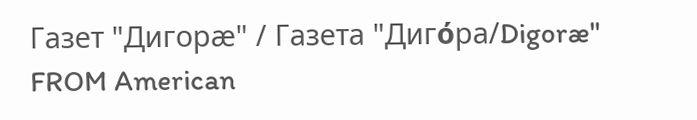Газет "Дигорæ" / Газета "Дигόра/Digoræ"
FROM American